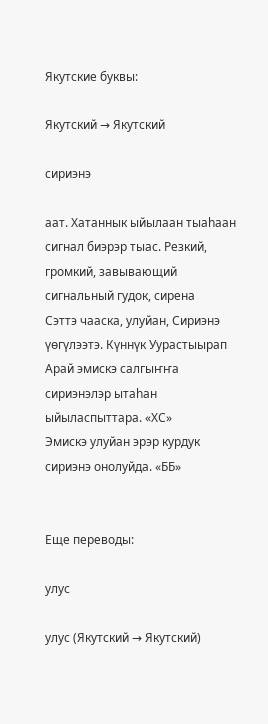Якутские буквы:

Якутский → Якутский

сириэнэ

аат. Хатаннык ыйылаан тыаһаан сигнал биэрэр тыас. Резкий, громкий, завывающий сигнальный гудок, сирена
Сэттэ чааска, улуйан, Сириэнэ үөгүлээтэ. Күннүк Уурастыырап
Арай эмискэ салгыҥҥа сириэнэлэр ытаһан ыйыласпыттара. «ХС»
Эмискэ улуйан эрэр курдук сириэнэ онолуйда. «ББ»


Еще переводы:

улус

улус (Якутский → Якутский)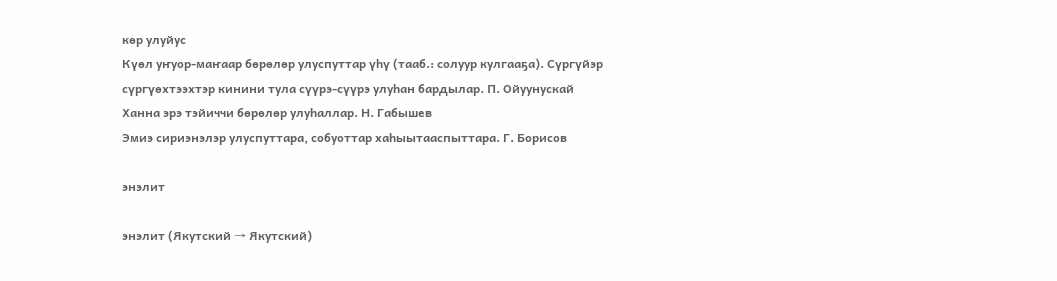көр улуйус
Күөл уҥуор-маҥаар бөрөлөр улуспуттар үһү (тааб.: солуур кулгааҕа). Сүргүйэр сүргүөхтээхтэр кинини тула сүүрэ-сүүрэ улуһан бардылар. П. Ойуунускай
Ханна эрэ тэйиччи бөрөлөр улуһаллар. Н. Габышев
Эмиэ сириэнэлэр улуспуттара, собуоттар хаһыытааспыттара. Г. Борисов

энэлит

энэлит (Якутский → Якутский)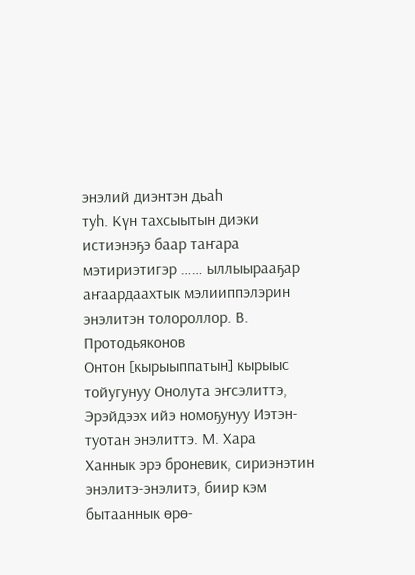энэлий диэнтэн дьаһ
туһ. Күн тахсыытын диэки истиэнэҕэ баар таҥара мэтириэтигэр …… ыллыырааҕар аҥаардаахтык мэлииппэлэрин энэлитэн толороллор. В. Протодьяконов
Онтон [кырыыппатын] кырыыс тойугунуу Онолута эҥсэлиттэ, Эрэйдээх ийэ номоҕунуу Иэтэн-туотан энэлиттэ. М. Хара
Ханнык эрэ броневик, сириэнэтин энэлитэ-энэлитэ, биир кэм бытааннык өрө-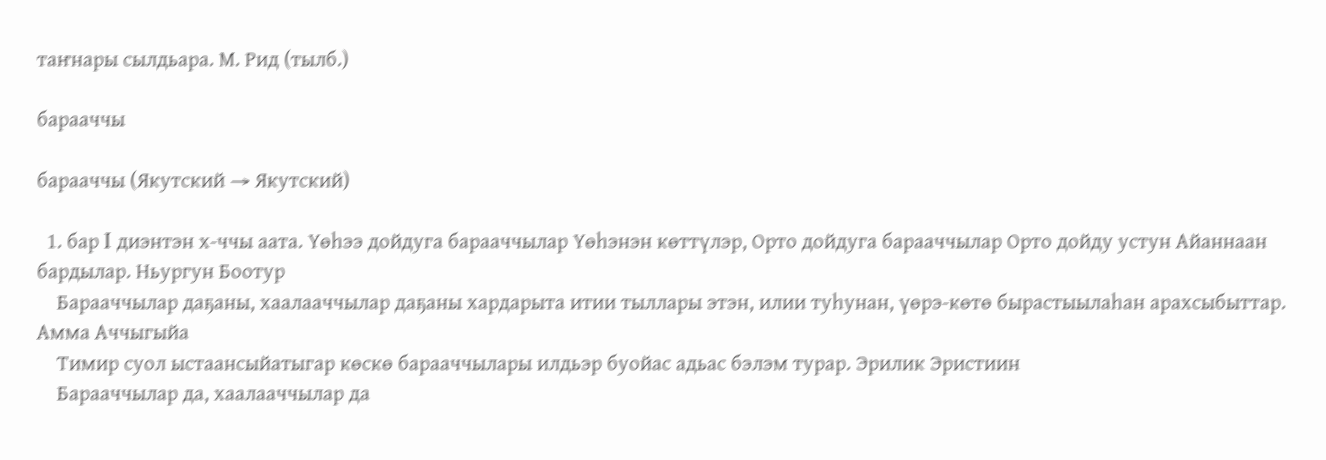таҥнары сылдьара. М. Рид (тылб.)

барааччы

барааччы (Якутский → Якутский)

  1. бар I диэнтэн х-ччы аата. Үөһээ дойдуга барааччылар Үөһэнэн көттүлэр, Орто дойдуга барааччылар Орто дойду устун Айаннаан бардылар. Ньургун Боотур
    Барааччылар даҕаны, хаалааччылар даҕаны хардарыта итии тыллары этэн, илии туһунан, үөрэ-көтө бырастыылаһан арахсыбыттар. Амма Аччыгыйа
    Тимир суол ыстаансыйатыгар көскө барааччылары илдьэр буойас адьас бэлэм турар. Эрилик Эристиин
    Барааччылар да, хаалааччылар да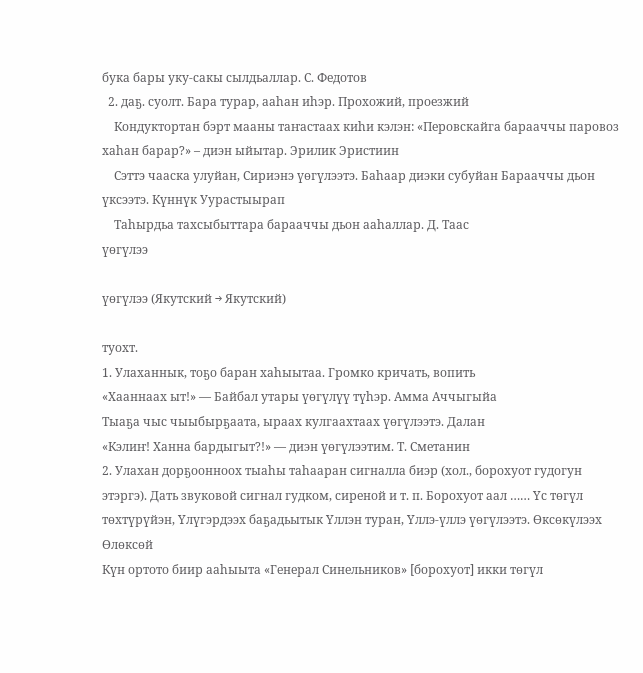бука бары уку-сакы сылдьаллар. С. Федотов
  2. даҕ. суолт. Бара турар, ааһан иһэр. Прохожий, проезжий
    Кондуктортан бэрт мааны таҥастаах киһи кэлэн: «Перовскайга барааччы паровоз хаһан барар?» – диэн ыйытар. Эрилик Эристиин
    Сэттэ чааска улуйан, Сириэнэ үөгүлээтэ. Баһаар диэки субуйан Барааччы дьон үксээтэ. Күннүк Уурастыырап
    Таһырдьа тахсыбыттара барааччы дьон ааһаллар. Д. Таас
үөгүлээ

үөгүлээ (Якутский → Якутский)

туохт.
1. Улаханнык, тоҕо баран хаһыытаа. Громко кричать, вопить
«Хааннаах ыт!» — Байбал утары үөгүлүү түһэр. Амма Аччыгыйа
Тыаҕа чыс чыыбырҕаата, ыраах кулгаахтаах үөгүлээтэ. Далан
«Кэлиҥ! Ханна бардыгыт?!» — диэн үөгүлээтим. Т. Сметанин
2. Улахан дорҕоонноох тыаһы таһааран сигналла биэр (хол., борохуот гудогун этэргэ). Дать звуковой сигнал гудком, сиреной и т. п. Борохуот аал …… Үс төгүл төхтүрүйэн, Үлүгэрдээх баҕадьытык Үллэн туран, Үллэ-үллэ үөгүлээтэ. Өксөкүлээх Өлөксөй
Күн ортото биир ааһыыта «Генерал Синельников» [борохуот] икки төгүл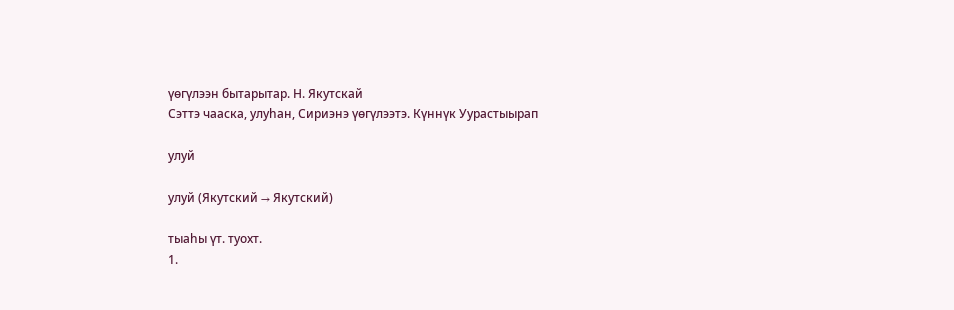үөгүлээн бытарытар. Н. Якутскай
Сэттэ чааска, улуһан, Сириэнэ үөгүлээтэ. Күннүк Уурастыырап

улуй

улуй (Якутский → Якутский)

тыаһы үт. туохт.
1.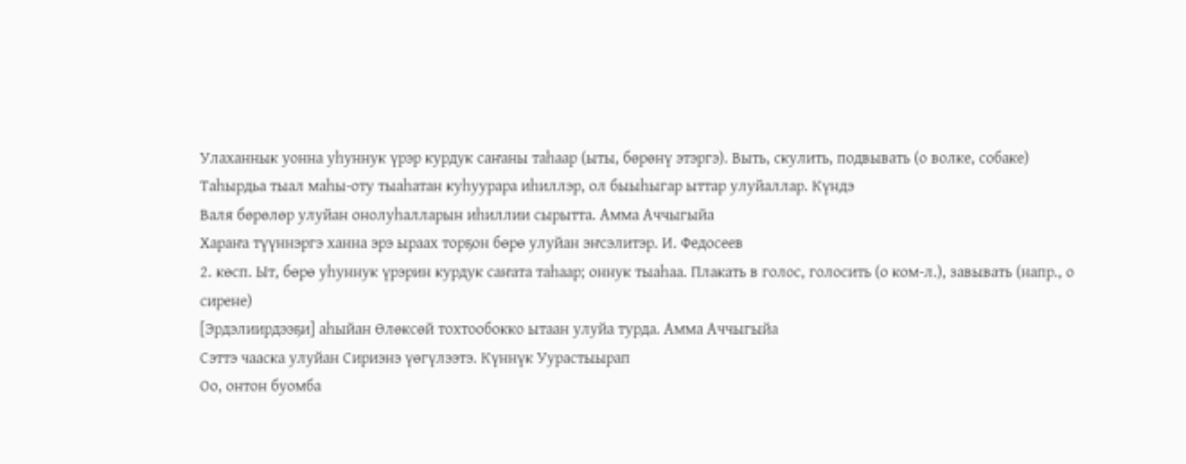Улаханнык уонна уһуннук үрэр курдук саҥаны таһаар (ыты, бөрөнү этэргэ). Выть, скулить, подвывать (о волке, собаке)
Таһырдьа тыал маһы-оту тыаһатан куһуурара иһиллэр, ол быыһыгар ыттар улуйаллар. Күндэ
Валя бөрөлөр улуйан онолуһалларын иһиллии сырытта. Амма Аччыгыйа
Хараҥа түүннэргэ ханна эрэ ыраах торҕон бөрө улуйан эҥсэлитэр. И. Федосеев
2. көсп. Ыт, бөрө уһуннук үрэрин курдук саҥата таһаар; оннук тыаһаа. Плакать в голос, голосить (о ком-л.), завывать (напр., о сирене)
[Эрдэлиирдээҕи] аһыйан Өлөксөй тохтообокко ытаан улуйа турда. Амма Аччыгыйа
Сэттэ чааска улуйан Сириэнэ үөгүлээтэ. Күннүк Уурастыырап
Оо, онтон буомба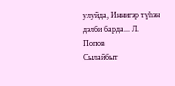улуйда, Иннигэр түһэн дэлби барда... Л. Попов
Сылайбыт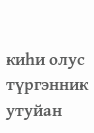киһи олус түргэнник утуйан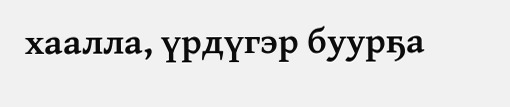хаалла, үрдүгэр буурҕа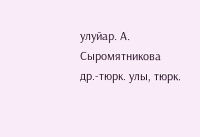улуйар. А. Сыромятникова
др.-тюрк. улы, тюрк.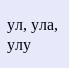ул, ула, улу